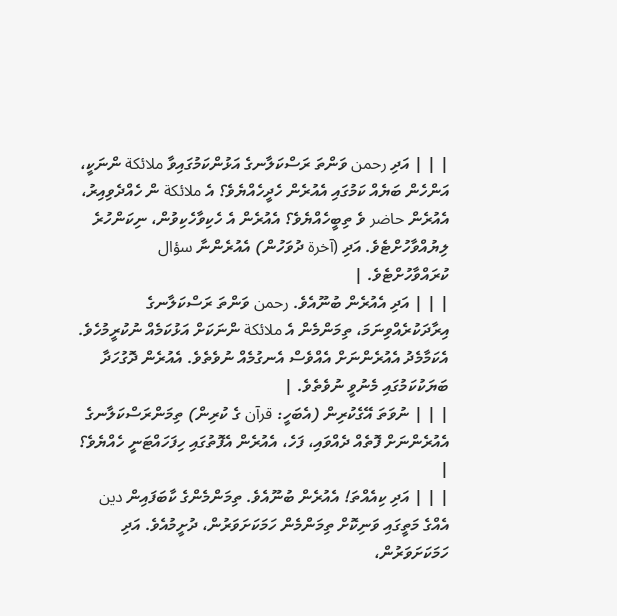| | | އަދި رحمن ވަންތަ ރަސްކަލާނގެ އަޅުންކަމުގައިވާ ملائكة ންނަކީ، އަންހެން ބަޔެއް ކަމުގައި އެއުރެން ހެދީހެއްޔެވެ؟ އެ ملائكة ން ހެއްދެވިއިރު، އެއުރެން حاضر ވެ ތިބީހެއްޔެވެ؟ އެއުރެން އެ ހެކިވާހެކިވުން، ނިކަންހުރެ ލިޔުއްވާހުށްޓެވެ. އަދި (آخرة ދުވަހުން) އެއުރެންނާ سؤال ކުރައްވާހުށްޓެވެ. |
| | | އަދި އެއުރެން ބުނޫއެވެ. رحمن ވަންތަ ރަސްކަލާނގެ އިރާދަކުރެއްވިނަމަ، ތިމަންމެން އެ ملائكة ންނަކަށް އަޅުކަމެއް ނުކުރީމުހެވެ. އެކަމާމެދު އެއުރެންނަށް އެއްވެސް އެނގުމެއް ނުވެތެވެ. އެއުރެން ދޮގުހަދާ ބަޔަކުކަމުގައި މެނުވީ ނުވެތެވެ. |
| | | ނުވަތަ އޭގެކުރިން (އެބަހީ: قرآن ގެ ކުރިން) ތިމަންރަސްކަލާނގެ އެއުރެންނަށް ފޮތެއް ދެއްވައި، ފަހެ، އެއުރެން އެފޮތުގައި ހިފަހައްޓަނީ ހެއްޔެވެ؟ |
| | | އަދި ކިއެއްތަ! އެއުރެން ބުނޫއެވެ. ތިމަންމެންގެ ކާބަފައިން دين އެއްގެ މަތީގައި ވަނިކޮށް ތިމަންމެން ހަމަކަށަވަރުން، ދުށީމުއެވެ. އަދި ހަމަކަށަވަރުން،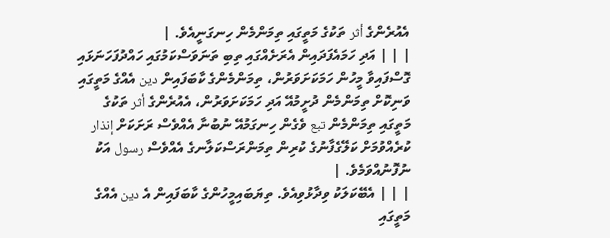އެއުރެންގެ أثر ތަކުގެ މަތީގައި ތިމަންމެން ހިނގަނީއެވެ. |
| | | އަދި ހަމައެފަދައިން އެރަށެއްގައި ތިބި ތަނަވަސްކަމުގައި ހައްދުފަހަނަޅައި ގޮސްފައިވާ މީހުން ހަމަކަށަވަރުން، ތިމަންމެންގެ ކާބަފައިން دين އެއްގެ މަތީގައި ވަނިކޮށް ތިމަންމެން ދުށީމުއޭ އަދި ހަމަކަށަވަރުން، އެއުރެންގެ أثر ތަކުގެ މަތީގައި ތިމަންމެން تبع ވެގެން ހިނގަމުއޭ ނުބުނާ އެއްވެސް ރަށަކަށް إنذار ކުރެއްވުމަށް ކަލޭގެފާނުގެ ކުރިން ތިމަންރަސްކަލާނގެ އެއްވެސް رسول އަކު ނުފޮނުއްވަމެވެ. |
| | | އެބޭކަލަކު ވިދާޅުވިއެވެ. ތިޔަބައިމީހުންގެ ކާބަފައިން އެ دين އެއްގެ މަތީގައި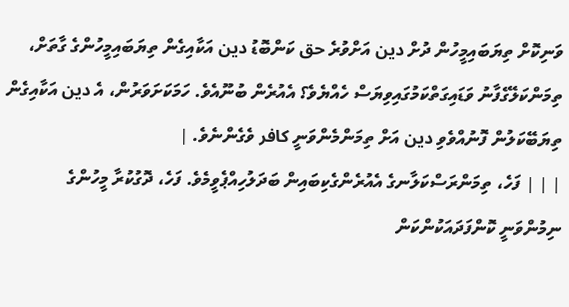ވަނިކޮށް ތިޔަބައިމީހުން ދުށް دين އަށްވުރެ حق ކަންބޮޑު دين އަކާއިގެން ތިޔަބައިމީހުންގެ ގާތަށް، ތިމަންކަލޭގެފާނު ވަޑައިގަތްކަމުގައިވިޔަސް ހެއްޔެވެ؟ އެއުރެން ބުނޫއެވެ. ހަމަކަށަވަރުން، އެ دين އަކާއިގެން ތިޔަބޭކަލުން ފޮނުއްވެވި دين އަށް ތިމަންމެންވަނީ كافر ވެގެންނެވެ. |
| | | ފަހެ، ތިމަންރަސްކަލާނގެ އެއުރެންގެކިބައިން ބަދަލުހިއްޕެވީމެވެ. ފަހެ، ދޮގުކުރާ މީހުންގެ ނިމުންވަނީ ކޮންފަދައަކުންކަން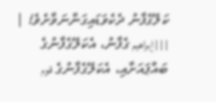ކަލޭގެފާނު ދެކެވަޑައިގަންނަވާށެވެ! |
| | | إبراهيم ގެފާނު، އެކަލޭގެފާނުގެ ބައްޕައަށާއި، އެކަލޭގެފާނުގެ قوم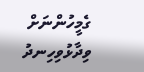ގެމީހުންނަށް ވިދާޅުވިހިނދު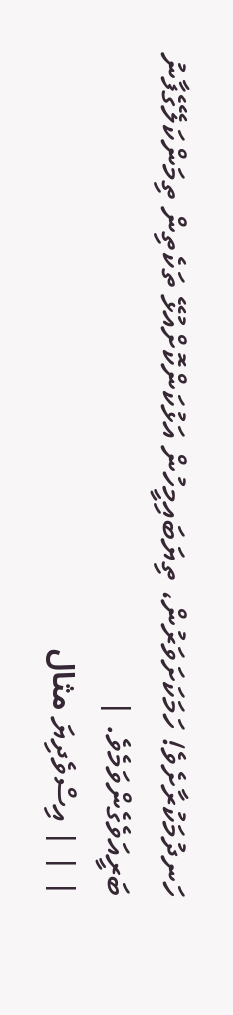ހަނދުމަކުރާށެވެ! ހަމަކަށަވަރުން، ތިޔަބައިމީހުން އަޅުކަންކޮށްއުޅޭ ތަކެތިން ތިމަންކަލޭގެފާނު ބަރީއަވެގެންވަމެވެ. |
| | | އިސްވެދިޔަ مثال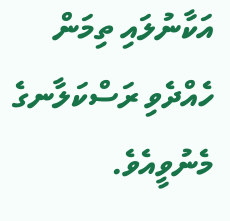އަކާނުލައި ތިމަން ހެއްދެވި ރަސްކަލާނގެ މެނުވީއެވެ.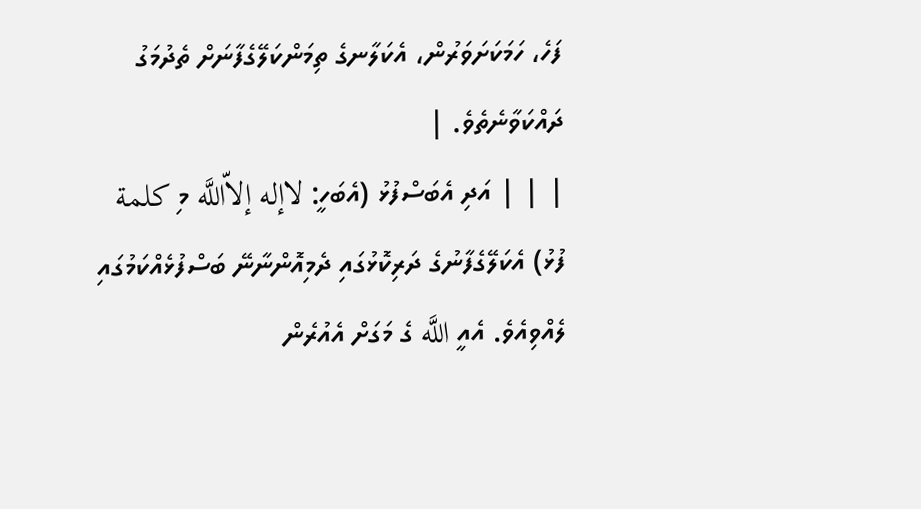ފަހެ، ހަމަކަށަވަރުން، އެކަލާނގެ ތިމަންކަލޭގެފާނަށް ތެދުމަގު ދައްކަވާނެތެވެ. |
| | | އަދި އެބަސްފުޅު (އެބަހީ: لاإله إلاّاللَّه މި كلمة ފުޅު) އެކަލޭގެފާނުގެ ދަރިކޮޅުގައި ދެމިއޮންނާނޭ ބަސްފުޅެއްކަމުގައި ލެއްވިއެވެ. އެއީ اللَّه ގެ މަގަށް އެއުރެން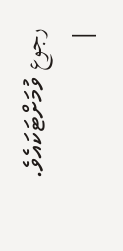رجوع ވުމަށްޓަކައެވެ. |